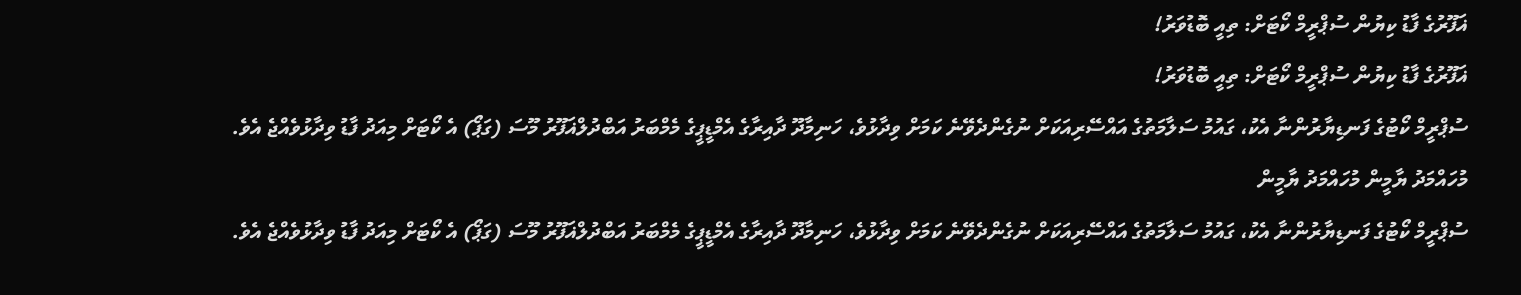ޣަފޫރުގެ ފާޑު ކިޔުން ސުޕްރީމް ކޯޓަށް: ތިއީ ބޮޑުވަރު!
ޣަފޫރުގެ ފާޑު ކިޔުން ސުޕްރީމް ކޯޓަށް: ތިއީ ބޮޑުވަރު!
ސުޕްރީމް ކޯޓުގެ ފަނޑިޔާރުންނާ އެކު، ގައުމު ސަލާމަތުގެ އައްސޭރިއަކަށް ނުގެންދެވޭނެ ކަމަށް ވިދާޅުވެ، ހަނިމާދޫ ދާއިރާގެ އެމްޑީޕީގެ މެމްބަރު އަބްދުލްޣަފޫރު މޫސަ (ގަޕޯ) އެ ކޯޓަށް މިއަދު ފާޑު ވިދާޅުވެއްޖެ އެވެ.
މުހައްމަދު ޔާމީން މުހައްމަދު ޔާމީން
ސުޕްރީމް ކޯޓުގެ ފަނޑިޔާރުންނާ އެކު، ގައުމު ސަލާމަތުގެ އައްސޭރިއަކަށް ނުގެންދެވޭނެ ކަމަށް ވިދާޅުވެ، ހަނިމާދޫ ދާއިރާގެ އެމްޑީޕީގެ މެމްބަރު އަބްދުލްޣަފޫރު މޫސަ (ގަޕޯ) އެ ކޯޓަށް މިއަދު ފާޑު ވިދާޅުވެއްޖެ އެވެ.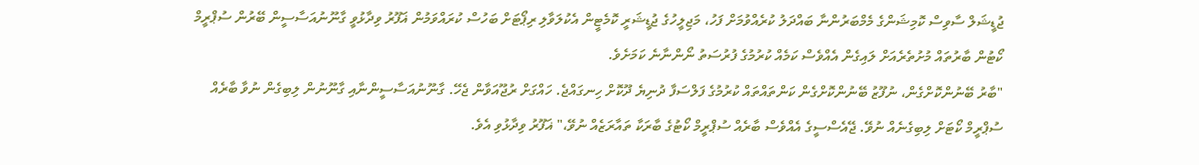ޖުޑީޝަލް ސާވިސް ކޮމިޝަންގެ މެމްބަރުންނާ ބައްދަލު ކުރެއްވުމަށް ފަހު، މަޖިލީހުގެ ޖުޑީޝަރީ ކޮމެޓީން އެކުލަވާލި ރިޕޯޓަށް ބަހުސް ކުރައްވަމުން ޣަފޫރު ވިދާޅުވީ ގާނޫނުއަސާސީން ބޭރުން ސުޕްރީމް ކޯޓުން ބާރުތައް މުށުތެރެއަށް ލައިގެން އެއްވެސް ކަމެއް ކުރުމުގެ ފުރުސަތު ނޯންނާނެ ކަމަށެވެ.
"ބާރު ބޭނުންކޮށްގެން، ނުފޫޒު ބޭނުންކޮށްގެން ކަންތައްތައް ކުރުމުގެ ފަލްސަފާ ދުނިޔެ ދޫކޮށް ހިނގައްޖެ. ހައްގަށް ރުޖޫއަވާން ޖެހޭ. ގާނޫނުއަސާސީންނާއި ގާނޫނުން ލިބިގެން ނުވާ ބާރެއް ސުޕްރީމް ކޯޓަށް ލިބިގެނެއް ނުވޭ. ޖޭއެސްސީގެ އެއްވެސް ބާރެއް ސުޕްރީމް ކޯޓުގެ ބާރަކާ ތައާރަޒެއް ނުވޭ،" ޣަފޫރު ވިދާޅުވި އެވެ.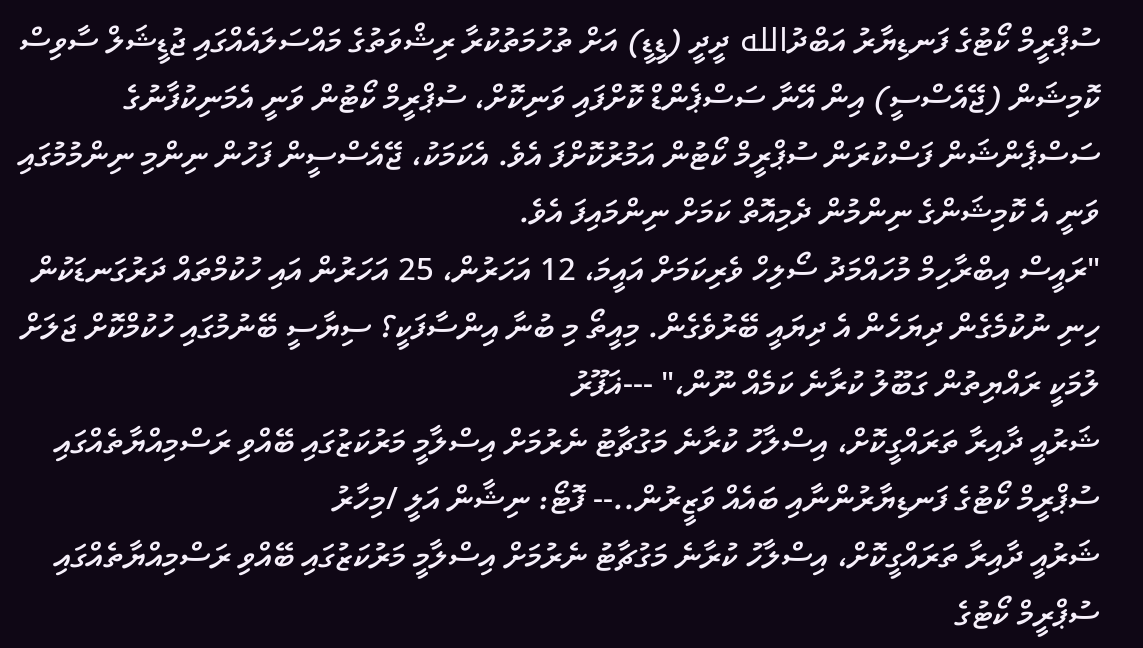ސުޕްރީމް ކޯޓުގެ ފަނޑިޔާރު އަބްދުالله ދީދީ (ޑީޑީ) އަށް ތުހުމަތުކުރާ ރިޝްވަތުގެ މައްސަލައެއްގައި ޖުޑީޝަލް ސާވިސް ކޮމިޝަން (ޖޭއެސްސީ) އިން އޭނާ ސަސްޕެންޑް ކޮށްފައި ވަނިކޮށް، ސުޕްރީމް ކޯޓުން ވަނީ އެމަނިކުފާނުގެ ސަސްޕެންޝަން ފަސްކުރަން ސުޕްރީމް ކޯޓުން އަމުރުކޮށްފަ އެވެ. އެކަމަކު، ޖޭއެސްސީން ފަހުން ނިންމި ނިންމުމުގައި ވަނީ އެ ކޮމިޝަންގެ ނިންމުން ދެމިއޮތް ކަމަށް ނިންމައިފަ އެވެ.
"ރައީސް އިބްރާހިމް މުހައްމަދު ސޯލިހް ވެރިކަމަށް އައީމަ، 12 އަހަރުން، 25 އަހަރުން އައި ހުކުމްތައް ދަރުގަނޑަކުން ހިނި ނުކުމެގެން ދިޔަހެން އެ ދިޔައީ ބޭރުވެގެން. މިއީތޯ މި ބުނާ އިންސާފަކީ؟ ސިޔާސީ ބޭނުމުގައި ހުކުމްކޮށް ޖަލަށް ލުމަކީ ރައްޔިތުން ގަބޫލު ކުރާނެ ކަމެއް ނޫން،" ---ޣަފޫރު
ޝަރުއީ ދާއިރާ ތަރައްގީކޮށް، އިސްލާހު ކުރާނެ މަގުޗާޓު ނެރުމަށް އިސްލާމީ މަރުކަޒުގައި ބޭއްވި ރަސްމިއްޔާތެއްގައި ސުޕްރީމް ކޯޓުގެ ފަނޑިޔާރުންނާއި ބައެއް ވަޒީރުން..-- ފޮޓޯ: ނިޝާން އަލީ /މިހާރު
ޝަރުއީ ދާއިރާ ތަރައްގީކޮށް، އިސްލާހު ކުރާނެ މަގުޗާޓު ނެރުމަށް އިސްލާމީ މަރުކަޒުގައި ބޭއްވި ރަސްމިއްޔާތެއްގައި ސުޕްރީމް ކޯޓުގެ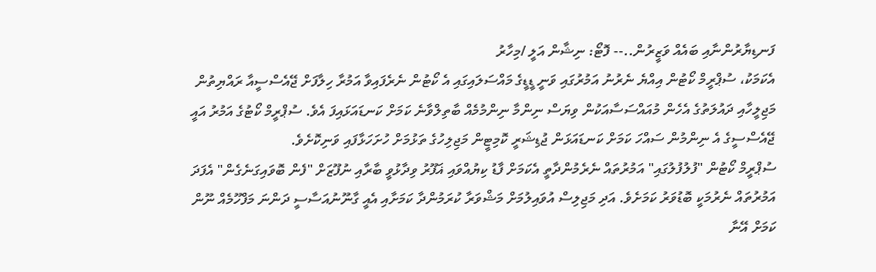ފަނޑިޔާރުންނާއި ބައެއް ވަޒީރުން..-- ފޮޓޯ: ނިޝާން އަލީ /މިހާރު
އެކަމަކު، ސުޕްރީމް ކޯޓުން އިއްޔެ ނެރުނު އަމުރުގައި ވަނީ ޑީޑީގެ މައްސަލައިގައި އެ ކޯޓުން ނެރެފައިވާ އަމުރާ ހިލާފަށް ޖޭއެސްސީއާ ރައްޔިތުން މަޖިލީހާއި ދައުލަތުގެ އެހެން މުއައްސަސާއަކުން ވިޔަސް ނިންމާ ނިންމުމެއް ބާތިލްވާނެ ކަމަށް ކަނޑައަޅައިފަ އެވެ. ސުޕްރީމް ކޯޓުގެ އަމުރު އައީ ޖޭއެސްސީގެ އެ ނިންމުން ސައްހަ ކަމަށް ކަނޑައަޅަން ޖުޑިޝަރީ ކޮމިޓީން މަޖިލިހުގެ ތަޅުމަށް ހުށަހަޅާފައި ވަނިކޮށެވެ.
ސުޕްރީމް ކޯޓުން "ފުލުފުލުގައި" އަމުރުތައް ނެރެމުންދާތީ އެކަމަށް ފާޑު ކިޔުއްވައި ޣަފޫރު ވިދާޅުވީ ބާރާއި ނުފޫޒަށް "ފެން ބޮވައިގަނެގެން" އެފަދަ އަމުރުތައް ނެރުމަކީ ބޮޑުވަރު ކަމަށެވެ. އަދި މަޖިލިސް އުވައިލުމަށް މަޝްވަރާ ކުރަމުންދާ ކަމަށާއި އެއީ ގާނޫނުއަސާސީ ދަންނަ މަފްހޫމެއް ނޫން ކަމަށް އޭނާ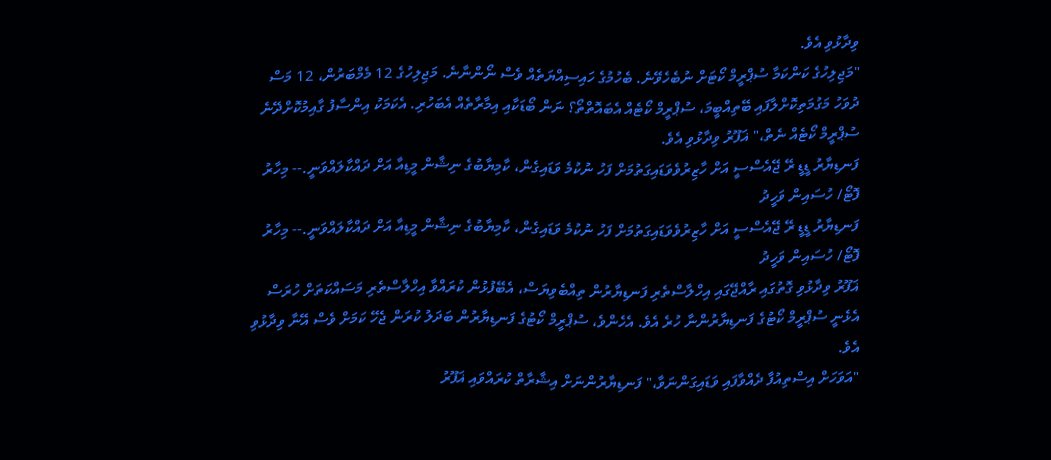ވިދާޅުވި އެވެ.
"މަޖިލިހުގެ ކަންކަމާ ސުޕްރީމް ކޯޓަށް ނުބެހެވޭނެ. ބެހުމުގެ ހައިސިއްޔަތެއް ވެސް ނޯންނާނެ. މަޖިލިހުގެ 12 މެމްބަރުން، 12 މަސް ދުވަހު މަގުމަތިކޮށްލާފައި ބޭތިއްބީމަ، ސުޕްރީމް ކޯޓެއް އެބައޮތްތޯ؟ ނަން ބޯޑަކާއި އިމާރާތެއް އެބަހުރި. އެކަމަކު އިންސާފު ގާއިމުކޮށްދޭނެ ސުޕްރީމް ކޯޓެއް ނެތް،" ޣަފޫރު ވިދާޅުވި އެވެ.
ފަނޑިޔާރު ޑީޑީ ރޭ ޖޭއެސްސީ އަށް ހާޒިރުވެވަޑައިގަތުމަށް ފަހު ނުކުމެ ވަޑައިގެން، ކާމިޔާބުގެ ނިޝާން މީޑިއާ އަށް ދައްކާލައްވަނީ.-- މިހާރު ފޮޓޯ/ ހުސައިން ވަހީދު
ފަނޑިޔާރު ޑީޑީ ރޭ ޖޭއެސްސީ އަށް ހާޒިރުވެވަޑައިގަތުމަށް ފަހު ނުކުމެ ވަޑައިގެން، ކާމިޔާބުގެ ނިޝާން މީޑިއާ އަށް ދައްކާލައްވަނީ.-- މިހާރު ފޮޓޯ/ ހުސައިން ވަހީދު
ޣަފޫރު ވިދާޅުވި ގޮތުގައި ރާއްޖޭގައި އިހްލާސްތެރި ފަނޑިޔާރުން ތިއްބެވިޔަސް، އެބޭފުޅުން ކުރައްވާ އިހްލާސްތެރި މަސައްކަތަށް ހުރަސް އެޅެނީ ސުޕްރީމް ކޯޓުގެ ފަނޑިޔާރުންނާ ހުރެ އެވެ. އެހެންވެ، ސުޕްރީމް ކޯޓުގެ ފަނޑިޔާރުން ބަދަލު ކުރަން ޖެހޭ ކަމަށް ވެސް އޭނާ ވިދާޅުވި އެވެ.
"އަވަހަށް އިސްތިއުފާ ދެއްވާފައި ވަޑައިގަންނަވާ،" ފަނޑިޔާރުންނަށް އިޝާރާތް ކުރައްވައި ޣަފޫރު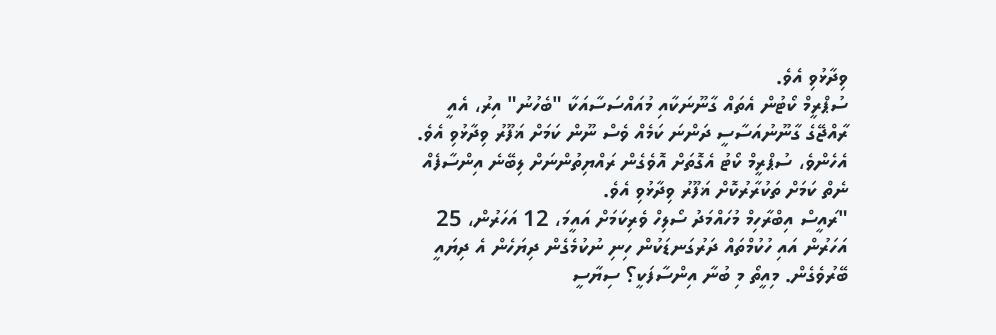ވިދާޅުވި އެވެ.
ސުޕްރީމް ކޯޓުން އެތައް ގާނޫނަކާއި މުއައްސަސާއަކާ "ބެހުނު" އިރު، އެއީ ރާއްޖޭގެ ގާނޫނުއަސާސީ ދަންނަ ކަމެއް ވެސް ނޫން ކަމަށް ޣަފޫރު ވިދާޅުވި އެވެ. އެހެންވެ، ސުޕްރީމް ކޯޓު އެގޮތަށް އޮވެގެން ރައްޔިތުންނަށް ލިބޭނެ އިންސާފެއް ނެތް ކަމަށް ތަކުރާރުކޮށް ޣަފޫރު ވިދާޅުވި އެވެ.
"ރައީސް އިބްރާހިމް މުހައްމަދު ސޯލިހް ވެރިކަމަށް އައީމަ، 12 އަހަރުން، 25 އަހަރުން އައި ހުކުމްތައް ދަރުގަނޑަކުން ހިނި ނުކުމެގެން ދިޔަހެން އެ ދިޔައީ ބޭރުވެގެން. މިއީތޯ މި ބުނާ އިންސާފަކީ؟ ސިޔާސީ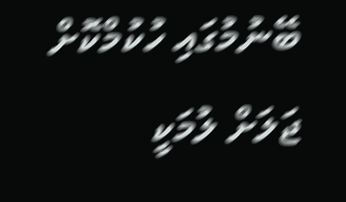ބޭނުމުގައި ހުކުމްކޮށް ޖަލަށް ލުމަކީ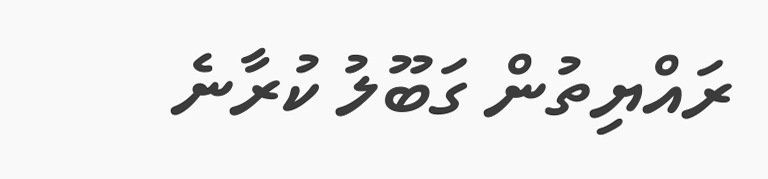ރައްޔިތުން ގަބޫލު ކުރާނެ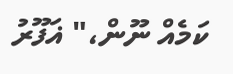ކަމެއް ނޫން،" ޣަފޫރު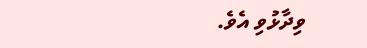ވިދާޅުވި އެވެ.